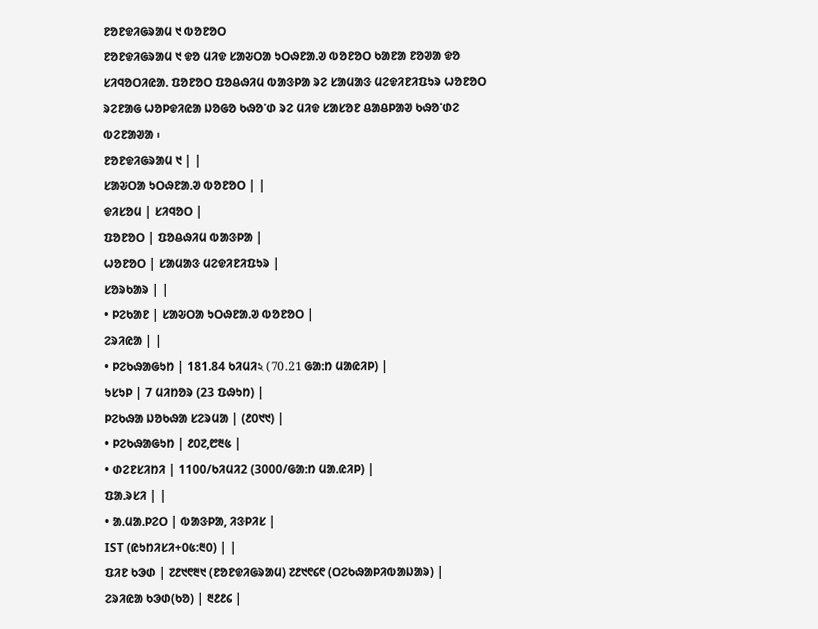ᱱᱚᱱᱫᱤᱜᱨᱟᱢ ᱑ ᱵᱚᱱᱚᱛ
ᱱᱚᱱᱫᱤᱜᱨᱟᱢ ᱑ ᱫᱚ ᱢᱤᱫ ᱥᱟᱶᱛᱟ ᱩᱛᱷᱱᱟᱹᱣ ᱵᱚᱱᱚᱛ ᱠᱟᱱᱟ ᱱᱚᱣᱟ ᱫᱚ ᱥᱤᱧᱚᱛᱤᱭᱟᱹ ᱯᱚᱱᱚᱛ ᱯᱚᱪᱷᱤᱢ ᱵᱟᱝᱞᱟ ᱨᱮ ᱥᱟᱢᱟᱝ ᱢᱮᱫᱤᱱᱤᱯᱩᱨ ᱦᱚᱱᱚᱛ ᱨᱮᱱᱟᱜ ᱦᱚᱞᱫᱤᱭᱟ ᱡᱚᱜᱚ ᱠᱷᱚᱸᱰ ᱨᱮ ᱢᱤᱫ ᱥᱟᱥᱚᱱ ᱪᱟᱪᱞᱟᱣ ᱠᱷᱚᱸᱰᱮ ᱵᱮᱱᱟᱣᱟ ᱾
ᱱᱚᱱᱫᱤᱜᱨᱟᱢ ᱑ | |
ᱥᱟᱶᱛᱟ ᱩᱛᱷᱱᱟᱹᱣ ᱵᱚᱱᱚᱛ | |
ᱫᱤᱥᱚᱢ | ᱥᱤᱧᱚᱛ |
ᱯᱚᱱᱚᱛ | ᱯᱚᱪᱷᱤᱢ ᱵᱟᱝᱞᱟ |
ᱦᱚᱱᱚᱛ | ᱥᱟᱢᱟᱝ ᱢᱮᱫᱤᱱᱤᱯᱩᱨ |
ᱥᱚᱨᱠᱟᱨ | |
• ᱞᱮᱠᱟᱱ | ᱥᱟᱶᱛᱟ ᱩᱛᱷᱱᱟᱹᱣ ᱵᱚᱱᱚᱛ |
ᱮᱨᱤᱭᱟ | |
• ᱞᱮᱠᱷᱟᱜᱩᱴ | 181.84 ᱠᱤᱢᱤ২ (70.21 ᱜᱟᱺᱴ ᱢᱟᱭᱤᱞ) |
ᱩᱥᱩᱞ | 7 ᱢᱤᱴᱚᱨ (23 ᱯᱷᱩᱴ) |
ᱞᱮᱠᱷᱟ ᱡᱚᱠᱷᱟ ᱥᱮᱨᱢᱟ | (᱒᱐᱑᱑) |
• ᱞᱮᱠᱷᱟᱜᱩᱴ | ᱒᱐᱗,᱘᱓᱕ |
• ᱰᱮᱱᱥᱤᱴᱤ | 1100/ᱠᱤᱢᱤ2 (3000/ᱜᱟᱺᱴ ᱢᱟᱹᱭᱤᱞ) |
ᱯᱟᱹᱨᱥᱤ | |
• ᱟᱹᱢᱟᱹᱞᱮᱛ | ᱵᱟᱝᱞᱟ, ᱤᱝᱞᱤᱥ |
IST (ᱭᱩᱴᱤᱥᱤ+᱐᱕:᱓᱐) | |
ᱯᱤᱱ ᱠᱳᱰ | ᱗᱒᱑᱖᱓᱑ (ᱱᱚᱱᱫᱤᱜᱨᱟᱢ) ᱗᱒᱑᱖᱔᱖ (ᱛᱮᱠᱷᱟᱞᱤᱵᱟᱡᱟᱨ) |
ᱮᱨᱤᱭᱟ ᱠᱳᱰ(ᱠᱚ) | ᱓᱒᱒᱔ |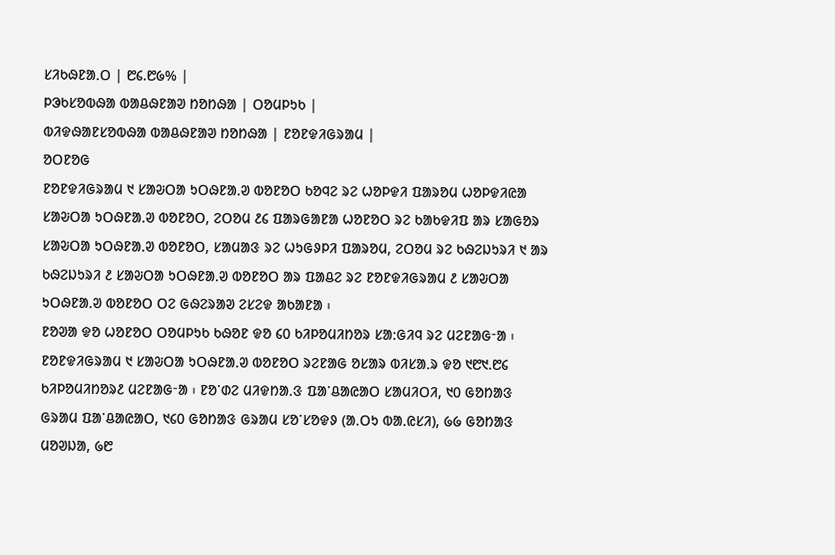ᱥᱤᱠᱷᱱᱟᱹᱛ | ᱘᱔.᱘᱙% |
ᱞᱳᱠᱥᱚᱵᱷᱟ ᱵᱟᱪᱷᱱᱟᱣ ᱴᱚᱴᱷᱟ | ᱛᱚᱢᱞᱩᱠ |
ᱵᱤᱫᱷᱟᱱᱥᱚᱵᱷᱟ ᱵᱟᱪᱷᱱᱟᱣ ᱴᱚᱴᱷᱟ | ᱱᱚᱱᱫᱤᱜᱨᱟᱢ |
ᱚᱛᱱᱚᱜ
ᱱᱚᱱᱫᱤᱜᱨᱟᱢ ᱑ ᱥᱟᱶᱛᱟ ᱩᱛᱷᱱᱟᱹᱣ ᱵᱚᱱᱚᱛ ᱠᱚᱧᱮ ᱨᱮ ᱦᱚᱞᱫᱤ ᱯᱟᱨᱚᱢ ᱦᱚᱞᱫᱤᱭᱟ ᱥᱟᱶᱛᱟ ᱩᱛᱷᱱᱟᱹᱣ ᱵᱚᱱᱚᱛ, ᱮᱛᱚᱢ ᱒᱔ ᱯᱟᱨᱜᱟᱱᱟ ᱦᱚᱱᱚᱛ ᱨᱮ ᱠᱟᱠᱫᱤᱯ ᱟᱨ ᱥᱟᱜᱚᱨ ᱥᱟᱶᱛᱟ ᱩᱛᱷᱱᱟᱹᱣ ᱵᱚᱱᱚᱛ, ᱥᱟᱢᱟᱝ ᱨᱮ ᱦᱩᱜᱽᱞᱤ ᱯᱟᱨᱚᱢ, ᱮᱛᱚᱢ ᱨᱮ ᱠᱷᱮᱡᱩᱨᱤ ᱑ ᱟᱨ ᱠᱷᱮᱡᱩᱨᱤ ᱒ ᱥᱟᱶᱛᱟ ᱩᱛᱷᱱᱟᱹᱣ ᱵᱚᱱᱚᱛ ᱟᱨ ᱯᱟᱪᱮ ᱨᱮ ᱱᱚᱱᱫᱤᱜᱨᱟᱢ ᱒ ᱥᱟᱶᱛᱟ ᱩᱛᱷᱱᱟᱹᱣ ᱵᱚᱱᱚᱛ ᱛᱮ ᱜᱷᱮᱨᱟᱣ ᱮᱥᱮᱫ ᱟᱠᱟᱱᱟ ᱾
ᱱᱚᱣᱟ ᱫᱚ ᱦᱚᱱᱚᱛ ᱛᱚᱢᱞᱩᱠ ᱠᱷᱚᱱ ᱫᱚ ᱔᱐ ᱠᱤᱞᱚᱢᱤᱴᱚᱨ ᱥᱟᱺᱜᱤᱧ ᱨᱮ ᱢᱮᱱᱟᱜᱼᱟ ᱾
ᱱᱚᱱᱫᱤᱜᱨᱟᱢ ᱑ ᱥᱟᱶᱛᱟ ᱩᱛᱷᱱᱟᱹᱣ ᱵᱚᱱᱚᱛ ᱨᱮᱱᱟᱜ ᱚᱥᱟᱨ ᱵᱤᱥᱟᱹᱨ ᱫᱚ ᱑᱘᱑.᱘᱔ ᱠᱤᱞᱚᱢᱤᱴᱚᱨ᱒ ᱢᱮᱱᱟᱜᱼᱟ ᱾ ᱱᱚᱸᱰᱮ ᱢᱤᱫᱴᱟᱹᱝ ᱯᱟᱸᱪᱟᱭᱟᱛ ᱥᱟᱢᱤᱛᱤ, ᱑᱐ ᱜᱚᱴᱟᱝ ᱜᱨᱟᱢ ᱯᱟᱸᱪᱟᱭᱟᱛ, ᱑᱔᱐ ᱜᱚᱴᱟᱝ ᱜᱨᱟᱢ ᱥᱚᱸᱥᱚᱫᱽ (ᱟᱹᱛᱩ ᱵᱟᱹᱭᱥᱤ), ᱙᱙ ᱜᱚᱴᱟᱝ ᱢᱚᱣᱡᱟ, ᱙᱘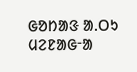ᱜᱚᱴᱟᱝ ᱟᱹᱛᱩ ᱢᱮᱱᱟᱜᱼᱟ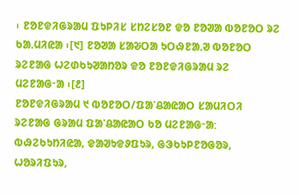᱾ ᱱᱚᱱᱫᱤᱜᱨᱟᱢ ᱯᱩᱞᱤᱥ ᱥᱴᱮᱥᱚᱱ ᱫᱚ ᱱᱚᱣᱟ ᱵᱚᱱᱚᱛ ᱨᱮ ᱠᱟᱹᱢᱤᱭᱟ ᱾[᱑] ᱱᱚᱣᱟ ᱥᱟᱶᱛᱟ ᱩᱛᱷᱱᱟᱹᱣ ᱵᱚᱱᱚᱛ ᱨᱮᱱᱟᱜ ᱦᱮᱰᱠᱩᱣᱟᱴᱚᱨ ᱫᱚ ᱱᱚᱱᱫᱤᱜᱨᱟᱢ ᱨᱮ ᱢᱮᱱᱟᱜᱼᱟ ᱾[᱒]
ᱱᱚᱱᱫᱤᱜᱨᱟᱢ ᱑ ᱵᱚᱱᱚᱛ/ᱯᱟᱸᱪᱟᱭᱟᱛ ᱥᱟᱢᱤᱛᱤ ᱨᱮᱱᱟᱜ ᱜᱨᱟᱢ ᱯᱟᱸᱪᱟᱭᱟᱛ ᱠᱚ ᱢᱮᱱᱟᱜᱼᱟ: ᱵᱷᱮᱠᱩᱴᱤᱭᱟ, ᱫᱟᱣᱩᱫᱽᱯᱩᱨ, ᱜᱳᱠᱩᱞᱱᱚᱜᱚᱨ, ᱦᱚᱨᱤᱯᱩᱨ,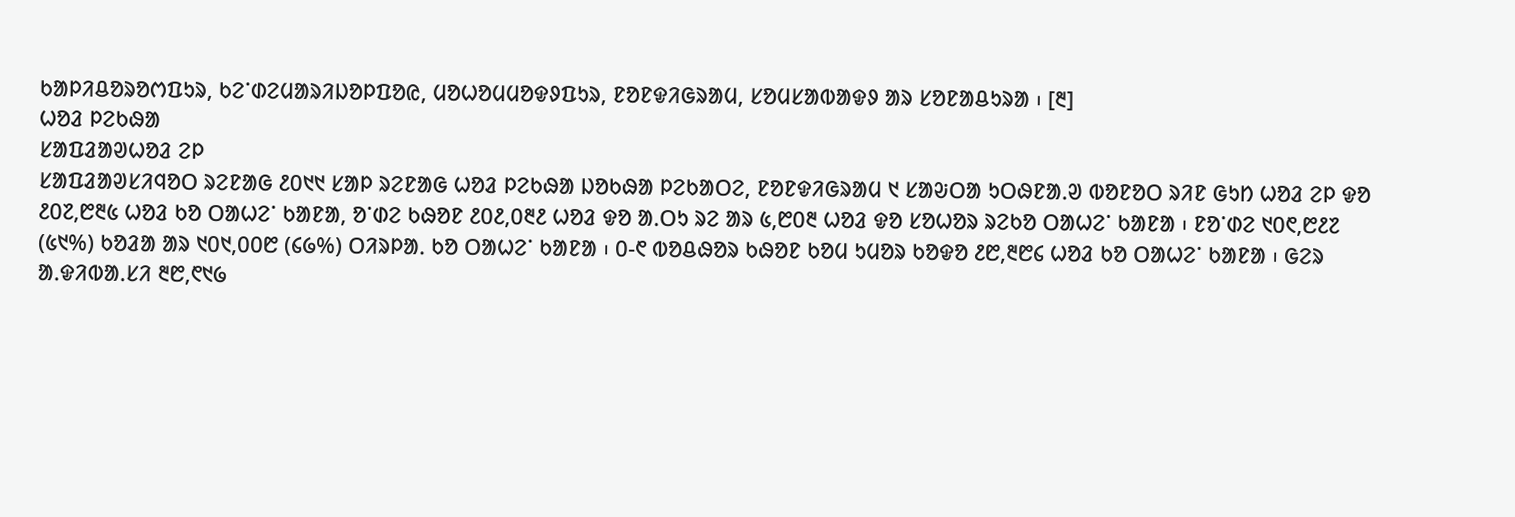ᱠᱟᱞᱤᱪᱚᱨᱚᱬᱯᱩᱨ, ᱠᱮᱸᱰᱮᱢᱟᱨᱤᱡᱚᱞᱯᱚᱭ, ᱢᱚᱦᱚᱢᱢᱚᱫᱽᱯᱩᱨ, ᱱᱚᱱᱫᱤᱜᱨᱟᱢ, ᱥᱚᱢᱥᱟᱵᱟᱫᱽ ᱟᱨ ᱥᱚᱱᱟᱪᱩᱨᱟ ᱾ [᱓]
ᱦᱚᱲ ᱞᱮᱠᱷᱟ
ᱥᱟᱯᱲᱟᱣᱦᱚᱲ ᱮᱞ
ᱥᱟᱯᱲᱟᱣᱥᱤᱧᱚᱛ ᱨᱮᱱᱟᱜ ᱒᱐᱑᱑ ᱥᱟᱞ ᱨᱮᱱᱟᱜ ᱦᱚᱲ ᱞᱮᱠᱷᱟ ᱡᱚᱠᱷᱟ ᱞᱮᱠᱟᱛᱮ, ᱱᱚᱱᱫᱤᱜᱨᱟᱢ ᱑ ᱥᱟᱶᱛᱟ ᱩᱛᱷᱱᱟᱹᱣ ᱵᱚᱱᱚᱛ ᱨᱤᱱ ᱜᱩᱴ ᱦᱚᱲ ᱮᱞ ᱫᱚ ᱒᱐᱗,᱘᱓᱕ ᱦᱚᱲ ᱠᱚ ᱛᱟᱦᱮᱸ ᱠᱟᱱᱟ, ᱚᱸᱰᱮ ᱠᱷᱚᱱ ᱒᱐᱒,᱐᱓᱒ ᱦᱚᱲ ᱫᱚ ᱟᱹᱛᱩ ᱨᱮ ᱟᱨ ᱕,᱘᱐᱓ ᱦᱚᱲ ᱫᱚ ᱥᱚᱦᱚᱨ ᱨᱮᱠᱚ ᱛᱟᱦᱮᱸ ᱠᱟᱱᱟ ᱾ ᱱᱚᱸᱰᱮ ᱑᱐᱖,᱘᱒᱗ (᱕᱑%) ᱠᱚᱲᱟ ᱟᱨ ᱑᱐᱑,᱐᱐᱘ (᱔᱙%) ᱛᱤᱨᱞᱟᱹ ᱠᱚ ᱛᱟᱦᱮᱸ ᱠᱟᱱᱟ ᱾ ᱐-᱖ ᱵᱚᱪᱷᱚᱨ ᱠᱷᱚᱱ ᱠᱚᱢ ᱩᱢᱚᱨ ᱠᱚᱫᱚ ᱒᱘,᱓᱘᱔ ᱦᱚᱲ ᱠᱚ ᱛᱟᱦᱮᱸ ᱠᱟᱱᱟ ᱾ ᱜᱮᱨ ᱟᱹᱫᱤᱵᱟᱹᱥᱤ ᱓᱘,᱖᱑᱙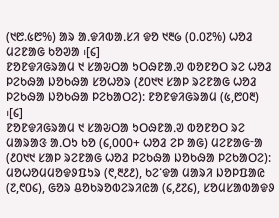(᱑᱘.᱕᱘%) ᱟᱨ ᱟᱹᱫᱤᱵᱟᱹᱥᱤ ᱫᱚ ᱑᱓᱙ (᱐.᱐᱗%) ᱦᱚᱲ ᱢᱮᱱᱟᱜ ᱠᱚᱣᱟ ᱾[᱔]
ᱱᱚᱱᱫᱤᱜᱨᱟᱢ ᱑ ᱥᱟᱶᱛᱟ ᱩᱛᱷᱱᱟᱹᱣ ᱵᱚᱱᱚᱛ ᱨᱮ ᱦᱚᱲ ᱞᱮᱠᱷᱟ ᱡᱚᱠᱷᱟ ᱥᱚᱦᱚᱨ (᱒᱐᱑᱑ ᱥᱟᱞ ᱨᱮᱱᱟᱜ ᱦᱚᱲ ᱞᱮᱠᱷᱟ ᱡᱚᱠᱷᱟ ᱞᱮᱠᱟᱛᱮ): ᱱᱚᱱᱫᱤᱜᱨᱟᱢ (᱕,᱘᱐᱓) ᱾[᱔]
ᱱᱚᱱᱫᱤᱜᱨᱟᱢ ᱑ ᱥᱟᱶᱛᱟ ᱩᱛᱷᱱᱟᱹᱣ ᱵᱚᱱᱚᱛ ᱨᱮ ᱢᱟᱨᱟᱝ ᱟᱹᱛᱩ ᱠᱚ (᱔,᱐᱐᱐+ ᱦᱚᱲ ᱮᱞ ᱟᱜ) ᱢᱮᱱᱟᱜᱼᱟ (᱒᱐᱑᱑ ᱥᱟᱞ ᱨᱮᱱᱟᱜ ᱦᱚᱲ ᱞᱮᱠᱷᱟ ᱡᱚᱠᱷᱟ ᱞᱮᱠᱟᱛᱮ): ᱢᱚᱦᱚᱢᱢᱚᱫᱽᱯᱩᱨ (᱖,᱓᱒᱒), ᱠᱮᱸᱫᱟ ᱢᱟᱨᱤ ᱡᱚᱞᱯᱟᱭ (᱗,᱖᱐᱔), ᱜᱚᱨ ᱪᱚᱠᱨᱚᱵᱮᱨᱤᱭᱟ (᱔,᱒᱗᱔), ᱥᱚᱢᱥᱟᱵᱟᱫᱽ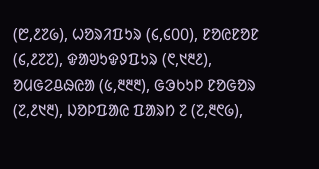(᱘,᱒᱗᱙), ᱦᱚᱨᱤᱯᱩᱨ (᱔,᱔᱐᱐), ᱱᱚᱭᱱᱚᱱ (᱔,᱒᱗᱗), ᱫᱟᱣᱩᱫᱽᱯᱩᱨ (᱖,᱑᱓᱒), ᱚᱢᱜᱮᱪᱷᱭᱟ (᱕,᱓᱓᱓), ᱜᱳᱠᱩᱞ ᱱᱚᱜᱚᱨ (᱗,᱒᱑᱓), ᱡᱚᱞᱯᱟᱭ ᱯᱟᱨᱴ ᱗ (᱗,᱓᱖᱙),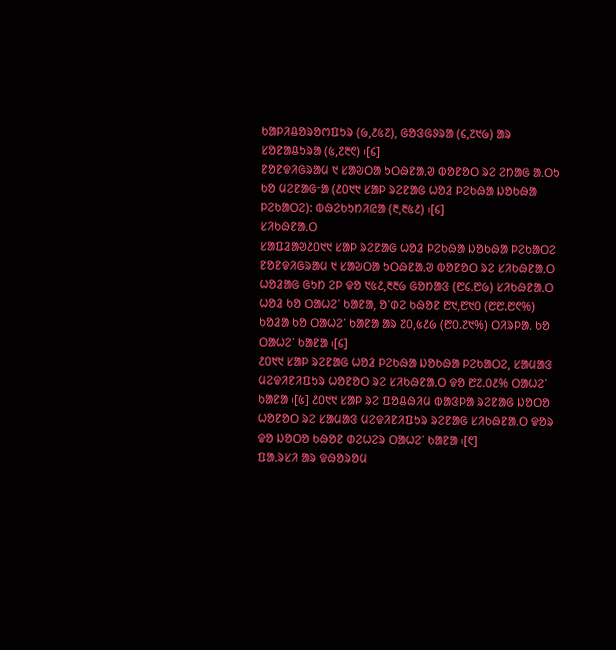ᱠᱟᱞᱤᱪᱚᱨᱚᱬᱯᱩᱨ (᱙,᱒᱕᱗), ᱜᱚᱝᱜᱽᱨᱟ (᱔,᱗᱑᱙) ᱟᱨ ᱥᱚᱱᱟᱪᱩᱨᱟ (᱕,᱗᱓᱖) ᱾[᱔]
ᱱᱚᱱᱫᱤᱜᱨᱟᱢ ᱑ ᱥᱟᱶᱛᱟ ᱩᱛᱷᱱᱟᱹᱣ ᱵᱚᱱᱚᱛ ᱨᱮ ᱮᱴᱟᱜ ᱟᱹᱛᱩ ᱠᱚ ᱢᱮᱱᱟᱜᱼᱟ (᱒᱐᱑᱑ ᱥᱟᱞ ᱨᱮᱱᱟᱜ ᱦᱚᱲ ᱞᱮᱠᱷᱟ ᱡᱚᱠᱷᱟ ᱞᱮᱠᱟᱛᱮ): ᱵᱷᱮᱠᱩᱴᱤᱭᱟ (᱓,᱓᱕᱒) ᱾[᱔]
ᱥᱤᱠᱷᱱᱟᱹᱛ
ᱥᱟᱯᱲᱟᱣ᱒᱐᱑᱑ ᱥᱟᱞ ᱨᱮᱱᱟᱜ ᱦᱚᱲ ᱞᱮᱠᱷᱟ ᱡᱚᱠᱷᱟ ᱞᱮᱠᱟᱛᱮ ᱱᱚᱱᱫᱤᱜᱨᱟᱢ ᱑ ᱥᱟᱶᱛᱟ ᱩᱛᱷᱱᱟᱹᱣ ᱵᱚᱱᱚᱛ ᱨᱮ ᱥᱤᱠᱷᱱᱟᱹᱛ ᱦᱚᱲᱟᱜ ᱜᱩᱴ ᱮᱞ ᱫᱚ ᱑᱕᱒,᱓᱓᱙ ᱜᱚᱴᱟᱝ (᱘᱔.᱘᱙) ᱥᱤᱠᱷᱱᱟᱹᱛ ᱦᱚᱲ ᱠᱚ ᱛᱟᱦᱮᱸ ᱠᱟᱱᱟ, ᱚᱸᱰᱮ ᱠᱷᱚᱱ ᱘᱑,᱘᱑᱐ (᱘᱘.᱘᱖%) ᱠᱚᱲᱟ ᱠᱚ ᱛᱟᱦᱮᱸ ᱠᱟᱱᱟ ᱟᱨ ᱗᱐,᱕᱒᱙ (᱘᱐.᱗᱑%) ᱛᱤᱨᱞᱟᱹ ᱠᱚ ᱛᱟᱦᱮᱸ ᱠᱟᱱᱟ ᱾[᱔]
᱒᱐᱑᱑ ᱥᱟᱞ ᱨᱮᱱᱟᱜ ᱦᱚᱲ ᱞᱮᱠᱷᱟ ᱡᱚᱠᱷᱟ ᱞᱮᱠᱟᱛᱮ, ᱥᱟᱢᱟᱝ ᱢᱮᱫᱤᱱᱤᱯᱩᱨ ᱦᱚᱱᱚᱛ ᱨᱮ ᱥᱤᱠᱷᱱᱟᱹᱛ ᱫᱚ ᱘᱗.᱐᱒% ᱛᱟᱦᱮᱸ ᱠᱟᱱᱟ ᱾[᱕] ᱒᱐᱑᱑ ᱥᱟᱞ ᱨᱮ ᱯᱚᱪᱷᱤᱢ ᱵᱟᱝᱞᱟ ᱨᱮᱱᱟᱜ ᱡᱚᱛᱚ ᱦᱚᱱᱚᱛ ᱨᱮ ᱥᱟᱢᱟᱝ ᱢᱮᱫᱤᱱᱤᱯᱩᱨ ᱨᱮᱱᱟᱜ ᱥᱤᱠᱷᱱᱟᱹᱛ ᱫᱚᱨ ᱫᱚ ᱡᱚᱛᱚ ᱠᱷᱚᱱ ᱰᱮᱦᱮᱨ ᱛᱟᱦᱮᱸ ᱠᱟᱱᱟ ᱾[᱖]
ᱯᱟᱹᱨᱥᱤ ᱟᱨ ᱫᱷᱚᱨᱚᱢ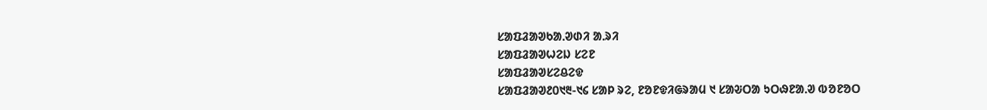ᱥᱟᱯᱲᱟᱣᱠᱟᱹᱣᱰᱤ ᱟᱹᱨᱤ
ᱥᱟᱯᱲᱟᱣᱦᱮᱡ ᱥᱮᱱ
ᱥᱟᱯᱲᱟᱣᱥᱮᱪᱮᱫ
ᱥᱟᱯᱲᱟᱣ᱒᱐᱑᱓-᱑᱔ ᱥᱟᱞ ᱨᱮ, ᱱᱚᱱᱫᱤᱜᱨᱟᱢ ᱑ ᱥᱟᱶᱛᱟ ᱩᱛᱷᱱᱟᱹᱣ ᱵᱚᱱᱚᱛ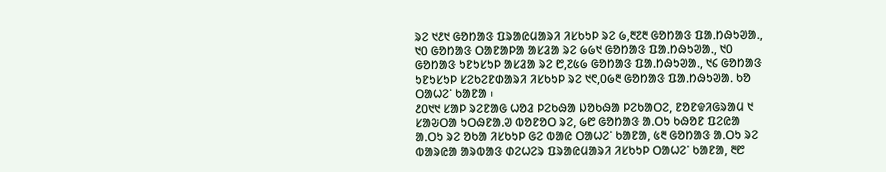ᱨᱮ ᱑᱒᱑ ᱜᱚᱴᱟᱝ ᱯᱨᱟᱭᱢᱟᱨᱤ ᱤᱥᱠᱩᱞ ᱨᱮ ᱙,᱓᱗᱓ ᱜᱚᱴᱟᱝ ᱯᱟᱹᱴᱷᱩᱣᱟᱹ, ᱑᱐ ᱜᱚᱴᱟᱝ ᱛᱟᱱᱟᱞᱟ ᱟᱥᱲᱟ ᱨᱮ ᱙᱙᱑ ᱜᱚᱴᱟᱝ ᱯᱟᱹᱴᱷᱩᱣᱟᱹ, ᱑᱐ ᱜᱚᱴᱟᱝ ᱩᱱᱩᱥᱩᱞ ᱟᱥᱲᱟ ᱨᱮ ᱘,᱗᱕᱙ ᱜᱚᱴᱟᱝ ᱯᱟᱹᱴᱷᱩᱣᱟᱹ, ᱑᱔ ᱜᱚᱴᱟᱝ ᱩᱱᱩᱥᱩᱞ ᱥᱮᱠᱮᱱᱰᱟᱨᱤ ᱤᱥᱠᱩᱞ ᱨᱮ ᱑᱖,᱐᱙᱓ ᱜᱚᱴᱟᱝ ᱯᱟᱹᱴᱷᱩᱣᱟᱹ ᱠᱚ ᱛᱟᱦᱮᱸ ᱠᱟᱱᱟ ᱾
᱒᱐᱑᱑ ᱥᱟᱞ ᱨᱮᱱᱟᱜ ᱦᱚᱲ ᱞᱮᱠᱷᱟ ᱡᱚᱠᱷᱟ ᱞᱮᱠᱟᱛᱮ, ᱱᱚᱱᱫᱤᱜᱨᱟᱢ ᱑ ᱥᱟᱶᱛᱟ ᱩᱛᱷᱱᱟᱹᱣ ᱵᱚᱱᱚᱛ ᱨᱮ, ᱙᱘ ᱜᱚᱴᱟᱝ ᱟᱹᱛᱩ ᱠᱷᱚᱱ ᱯᱮᱭᱟ ᱟᱹᱛᱩ ᱨᱮ ᱚᱠᱟ ᱤᱥᱠᱩᱞ ᱜᱮ ᱵᱟᱭ ᱛᱟᱦᱮᱸ ᱠᱟᱱᱟ, ᱕᱓ ᱜᱚᱴᱟᱝ ᱟᱹᱛᱩ ᱨᱮ ᱵᱟᱨᱭᱟ ᱟᱨᱵᱟᱝ ᱰᱮᱦᱮᱨ ᱯᱨᱟᱭᱢᱟᱨᱤ ᱤᱥᱠᱩᱞ ᱛᱟᱦᱮᱸ ᱠᱟᱱᱟ, ᱓᱘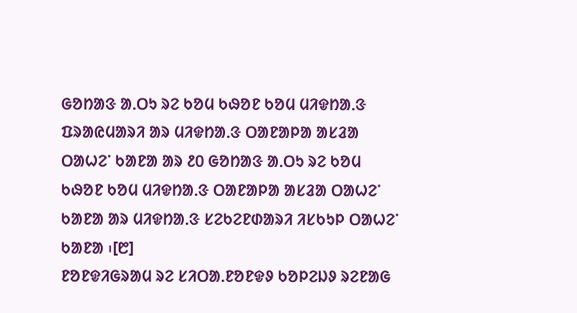ᱜᱚᱴᱟᱝ ᱟᱹᱛᱩ ᱨᱮ ᱠᱚᱢ ᱠᱷᱚᱱ ᱠᱚᱢ ᱢᱤᱫᱴᱟᱹᱝ ᱯᱨᱟᱭᱢᱟᱨᱤ ᱟᱨ ᱢᱤᱫᱴᱟᱹᱝ ᱛᱟᱱᱟᱞᱟ ᱟᱥᱲᱟ ᱛᱟᱦᱮᱸ ᱠᱟᱱᱟ ᱟᱨ ᱒᱐ ᱜᱚᱴᱟᱝ ᱟᱹᱛᱩ ᱨᱮ ᱠᱚᱢ ᱠᱷᱚᱱ ᱠᱚᱢ ᱢᱤᱫᱴᱟᱹᱝ ᱛᱟᱱᱟᱞᱟ ᱟᱥᱲᱟ ᱛᱟᱦᱮᱸ ᱠᱟᱱᱟ ᱟᱨ ᱢᱤᱫᱴᱟᱹᱝ ᱥᱮᱠᱮᱱᱰᱟᱨᱤ ᱤᱥᱠᱩᱞ ᱛᱟᱦᱮᱸ ᱠᱟᱱᱟ ᱾[᱘]
ᱱᱚᱱᱫᱤᱜᱨᱟᱢ ᱨᱮ ᱥᱤᱛᱟᱹᱱᱚᱱᱫᱽ ᱠᱚᱞᱮᱡᱽ ᱨᱮᱱᱟᱜ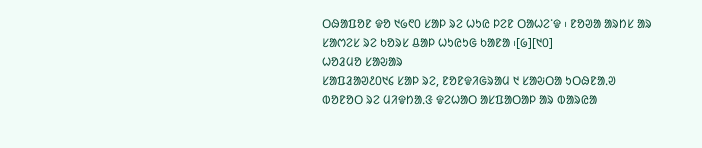ᱛᱷᱟᱯᱚᱱ ᱫᱚ ᱑᱙᱖᱐ ᱥᱟᱞ ᱨᱮ ᱦᱩᱭ ᱞᱮᱱ ᱛᱟᱦᱮᱸᱫ ᱾ ᱱᱚᱣᱟ ᱟᱨᱴᱥ ᱟᱨ ᱥᱟᱬᱮᱥ ᱨᱮ ᱠᱚᱨᱥ ᱪᱟᱞ ᱦᱩᱭᱩᱜ ᱠᱟᱱᱟ ᱾[᱙][᱑᱐]
ᱦᱚᱲᱢᱚ ᱥᱟᱶᱟᱨ
ᱥᱟᱯᱲᱟᱣ᱒᱐᱑᱔ ᱥᱟᱞ ᱨᱮ, ᱱᱚᱱᱫᱤᱜᱨᱟᱢ ᱑ ᱥᱟᱶᱛᱟ ᱩᱛᱷᱱᱟᱹᱣ ᱵᱚᱱᱚᱛ ᱨᱮ ᱢᱤᱫᱴᱟᱹᱝ ᱫᱮᱦᱟᱛ ᱟᱥᱯᱟᱛᱟᱞ ᱟᱨ ᱵᱟᱨᱭᱟ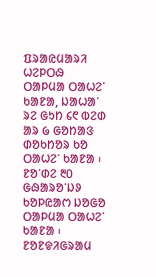ᱯᱨᱟᱭᱢᱟᱨᱤ ᱦᱮᱞᱛᱷ ᱛᱟᱞᱢᱟ ᱛᱟᱦᱮᱸ ᱠᱟᱱᱟ, ᱡᱟᱦᱟᱸ ᱨᱮ ᱜᱩᱴ ᱔᱖ ᱵᱮᱰ ᱟᱨ ᱙ ᱜᱚᱴᱟᱝ ᱰᱚᱠᱴᱚᱨ ᱠᱚ ᱛᱟᱦᱮᱸ ᱠᱟᱱᱟ ᱾ ᱱᱚᱸᱰᱮ ᱓᱐ ᱜᱷᱟᱨᱚᱸᱡᱽ ᱠᱚᱞᱭᱟᱬ ᱡᱚᱜᱚ ᱛᱟᱞᱢᱟ ᱛᱟᱦᱮᱸ ᱠᱟᱱᱟ ᱾
ᱱᱚᱱᱫᱤᱜᱨᱟᱢ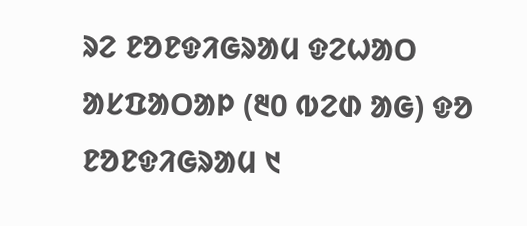ᱨᱮ ᱱᱚᱱᱫᱤᱜᱨᱟᱢ ᱫᱮᱦᱟᱛ ᱟᱥᱯᱟᱛᱟᱞ (᱓᱐ ᱵᱮᱰ ᱟᱜ) ᱫᱚ ᱱᱚᱱᱫᱤᱜᱨᱟᱢ ᱑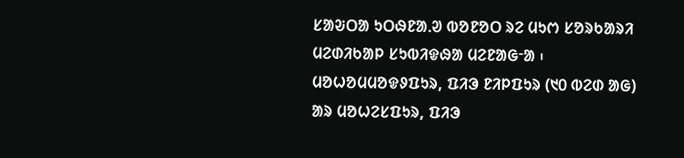ᱥᱟᱶᱛᱟ ᱩᱛᱷᱱᱟᱹᱣ ᱵᱚᱱᱚᱛ ᱨᱮ ᱢᱩᱬ ᱥᱚᱨᱠᱟᱨᱤ ᱢᱮᱰᱤᱠᱟᱞ ᱥᱩᱵᱤᱫᱷᱟ ᱢᱮᱱᱟᱜᱼᱟ ᱾ ᱢᱚᱦᱚᱢᱢᱚᱫᱽᱯᱩᱨ, ᱯᱤᱳ ᱱᱤᱞᱯᱩᱨ (᱑᱐ ᱵᱮᱰ ᱟᱜ) ᱟᱨ ᱢᱚᱦᱮᱥᱯᱩᱨ, ᱯᱤᱳ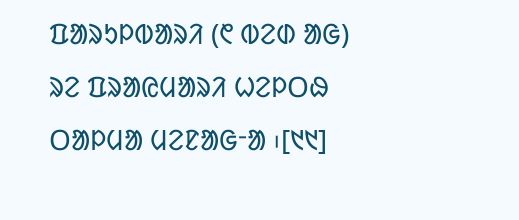ᱯᱟᱨᱩᱞᱵᱟᱨᱤ (᱖ ᱵᱮᱰ ᱟᱜ) ᱨᱮ ᱯᱨᱟᱭᱢᱟᱨᱤ ᱦᱮᱞᱛᱷ ᱛᱟᱞᱢᱟ ᱢᱮᱱᱟᱜᱼᱟ ᱾[᱑᱑]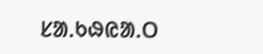ᱥᱟᱹᱠᱷᱭᱟᱹᱛ